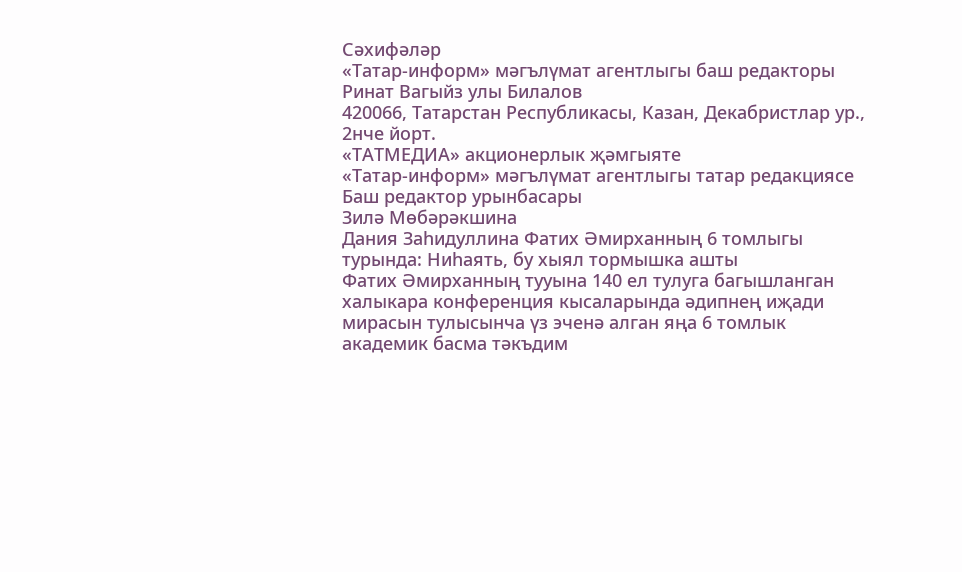Сәхифәләр
«Татар-информ» мәгълүмат агентлыгы баш редакторы
Ринат Вагыйз улы Билалов
420066, Татарстан Республикасы, Казан, Декабристлар ур., 2нче йорт.
«ТАТМЕДИА» акционерлык җәмгыяте
«Татар-информ» мәгълүмат агентлыгы татар редакциясе
Баш редактор урынбасары
Зилә Мөбәрәкшина
Дания Заһидуллина Фатих Әмирханның 6 томлыгы турында: Ниһаять, бу хыял тормышка ашты
Фатих Әмирханның тууына 140 ел тулуга багышланган халыкара конференция кысаларында әдипнең иҗади мирасын тулысынча үз эченә алган яңа 6 томлык академик басма тәкъдим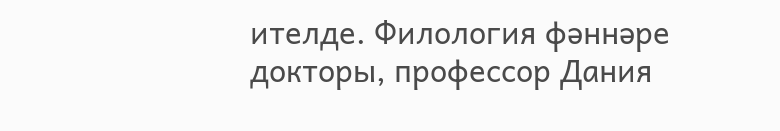ителде. Филология фәннәре докторы, профессор Дания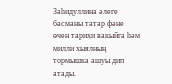Заһидуллина әлеге басманы татар фәне өчен тарихи вакыйга һәм милли хыялның тормышка ашуы дип атады.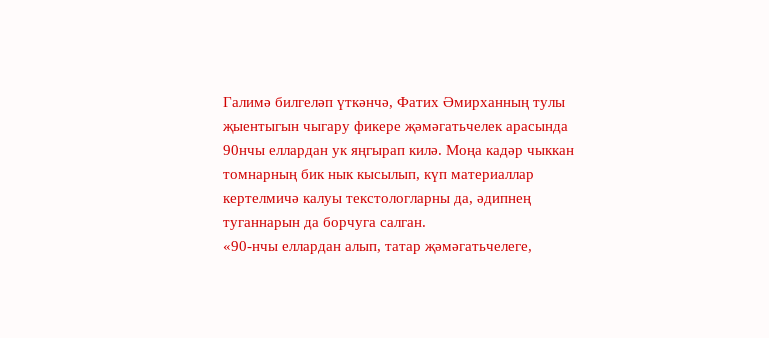Галимә билгеләп үткәнчә, Фатих Әмирханның тулы җыентыгын чыгару фикере җәмәгатьчелек арасында 90нчы еллардан ук яңгырап килә. Моңа кадәр чыккан томнарның бик нык кысылып, күп материаллар кертелмичә калуы текстологларны да, әдипнең туганнарын да борчуга салган.
«90-нчы еллардан алып, татар җәмәгатьчелеге,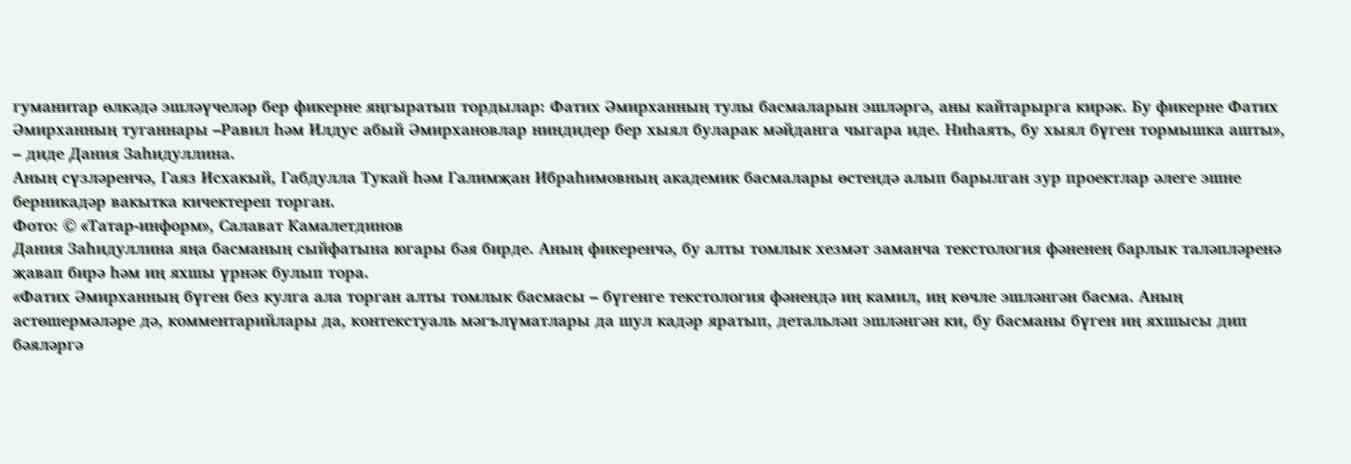гуманитар өлкәдә эшләүчеләр бер фикерне яңгыратып тордылар: Фатих Әмирханның тулы басмаларын эшләргә, аны кайтарырга кирәк. Бу фикерне Фатих Әмирханның туганнары –Равил һәм Илдус абый Әмирхановлар ниндидер бер хыял буларак мәйданга чыгара иде. Ниһаять, бу хыял бүген тормышка ашты», – диде Дания Заһидуллина.
Аның сүзләренчә, Гаяз Исхакый, Габдулла Тукай һәм Галимҗан Ибраһимовның академик басмалары өстендә алып барылган зур проектлар әлеге эшне берникадәр вакытка кичектереп торган.
Фото: © «Татар-информ», Салават Камалетдинов
Дания Заһидуллина яңа басманың сыйфатына югары бәя бирде. Аның фикеренчә, бу алты томлык хезмәт заманча текстология фәненең барлык таләпләренә җавап бирә һәм иң яхшы үрнәк булып тора.
«Фатих Әмирханның бүген без кулга ала торган алты томлык басмасы – бүгенге текстология фәнендә иң камил, иң көчле эшләнгән басма. Аның астөшермәләре дә, комментарийлары да, контекстуаль мәгълүматлары да шул кадәр яратып, детальләп эшләнгән ки, бу басманы бүген иң яхшысы дип бәяләргә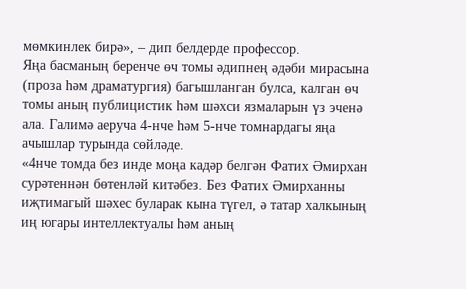мөмкинлек бирә», – дип белдерде профессор.
Яңа басманың беренче өч томы әдипнең әдәби мирасына (проза һәм драматургия) багышланган булса, калган өч томы аның публицистик һәм шәхси язмаларын үз эченә ала. Галимә аеруча 4-нче һәм 5-нче томнардагы яңа ачышлар турында сөйләде.
«4нче томда без инде моңа кадәр белгән Фатих Әмирхан сурәтеннән бөтенләй китәбез. Без Фатих Әмирханны иҗтимагый шәхес буларак кына түгел, ә татар халкының иң югары интеллектуалы һәм аның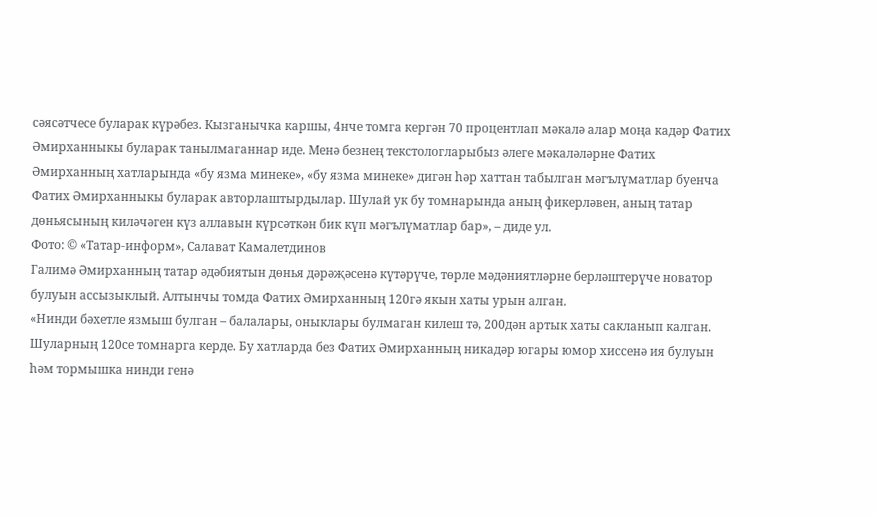сәясәтчесе буларак күрәбез. Кызганычка каршы, 4нче томга кергән 70 процентлап мәкалә алар моңа кадәр Фатих Әмирханныкы буларак танылмаганнар иде. Менә безнең текстологларыбыз әлеге мәкаләләрне Фатих Әмирханның хатларында «бу язма минеке», «бу язма минеке» дигән һәр хаттан табылган мәгълүматлар буенча Фатих Әмирханныкы буларак авторлаштырдылар. Шулай ук бу томнарында аның фикерләвен, аның татар дөньясының киләчәген күз аллавын күрсәткән бик күп мәгълүматлар бар», – диде ул.
Фото: © «Татар-информ», Салават Камалетдинов
Галимә Әмирханның татар әдәбиятын дөнья дәрәҗәсенә күтәрүче, төрле мәдәниятләрне берләштерүче новатор булуын ассызыклый. Алтынчы томда Фатих Әмирханның 120гә якын хаты урын алган.
«Нинди бәхетле язмыш булган – балалары, оныклары булмаган килеш тә, 200дән артык хаты сакланып калган. Шуларның 120се томнарга керде. Бу хатларда без Фатих Әмирханның никадәр югары юмор хиссенә ия булуын һәм тормышка нинди генә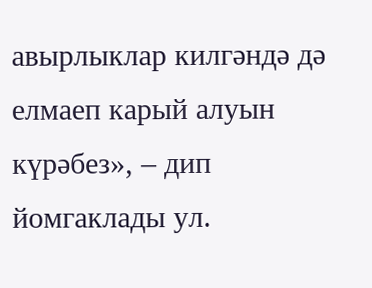авырлыклар килгәндә дә елмаеп карый алуын күрәбез», – дип йомгаклады ул.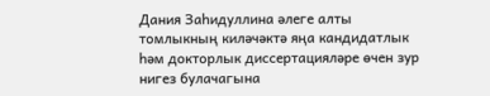Дания Заһидуллина әлеге алты томлыкның киләчәктә яңа кандидатлык һәм докторлык диссертацияләре өчен зур нигез булачагына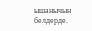ышанычын белдерде.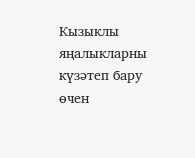Кызыклы яңалыкларны күзәтеп бару өчен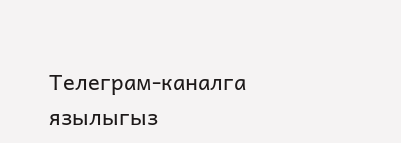Телеграм-каналга язылыгыз